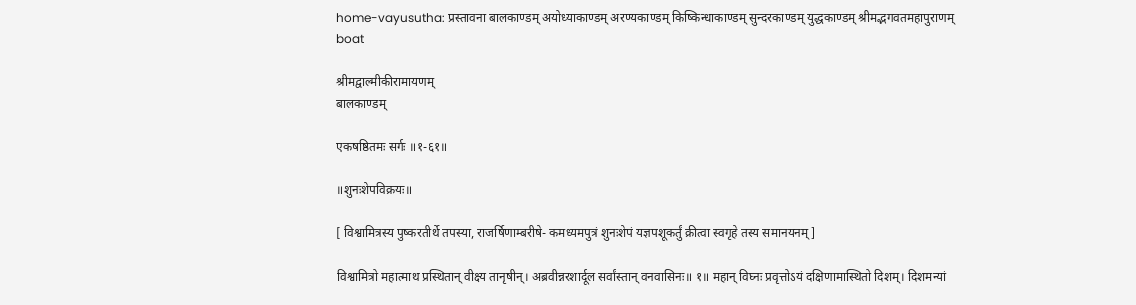home-vayusutha: प्रस्तावना बालकाण्डम् अयोध्याकाण्डम् अरण्यकाण्डम् किष्किन्धाकाण्डम् सुन्दरकाण्डम् युद्धकाण्डम् श्रीमद्भगवतमहापुराणम्
boat

श्रीमद्वाल्मीकीरामायणम्
बालकाण्डम्

एकषष्ठितमः सर्गः ॥१-६१॥

॥शुनःशेपविक्रयः॥

[ विश्वामित्रस्य पुष्करतीर्थे तपस्या, राजर्षिणाम्बरीषे- कमध्यमपुत्रं शुनःशेपं यज्ञपशूकर्तुं क्रीत्वा स्वगृहे तस्य समानयनम् ]

विश्वामित्रो महात्माथ प्रस्थितान् वीक्ष्य तानृषीन्। अब्रवीन्नरशार्दूल सर्वांस्तान् वनवासिनः॥ १॥ महान् विघ्नः प्रवृत्तोऽयं दक्षिणामास्थितो दिशम्। दिशमन्यां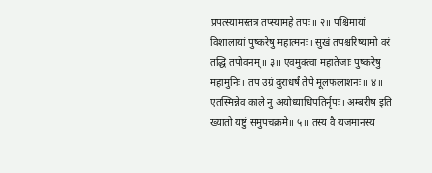प्रपत्स्यामस्तत्र तप्स्यामहे तपः॥ २॥ पश्चिमायां विशालायां पुष्करेषु महात्मनः। सुखं तपश्चरिष्यामो वरं तद्धि तपोवनम्॥ ३॥ एवमुक्त्वा महातेजाः पुष्करेषु महामुनिः। तप उग्रं दुराधर्षं तेपे मूलफलाशनः॥ ४॥ एतस्मिन्नेव काले नु अयोध्याधिपतिर्नृपः। अम्बरीष इति ख्यातो यष्टुं समुपचक्रमे॥ ५॥ तस्य वै यजमानस्य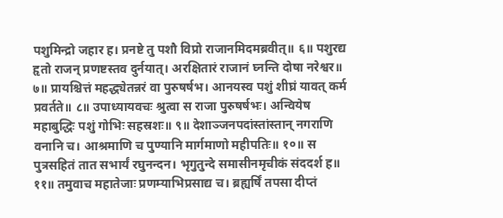पशुमिन्द्रो जहार ह। प्रनष्टे तु पशौ विप्रो राजानमिदमब्रवीत्॥ ६॥ पशुरद्य हृतो राजन् प्रणष्टस्तव दुर्नयात्। अरक्षितारं राजानं घ्नन्ति दोषा नरेश्वर॥ ७॥ प्रायश्चित्तं महद्ध्येतन्नरं वा पुरुषर्षभ। आनयस्व पशुं शीघ्रं यावत् कर्म प्रवर्तते॥ ८॥ उपाध्यायवचः श्रुत्वा स राजा पुरुषर्षभः। अन्वियेष महाबुद्धिः पशुं गोभिः सहस्रशः॥ ९॥ देशाञ्जनपदांस्तांस्तान् नगराणि वनानि च। आश्रमाणि च पुण्यानि मार्गमाणो महीपतिः॥ १०॥ स पुत्रसहितं तात सभार्यं रघुनन्दन। भृगुतुन्दे समासीनमृचीकं संददर्श ह॥ ११॥ तमुवाच महातेजाः प्रणम्याभिप्रसाद्य च। ब्रह्यर्षिं तपसा दीप्तं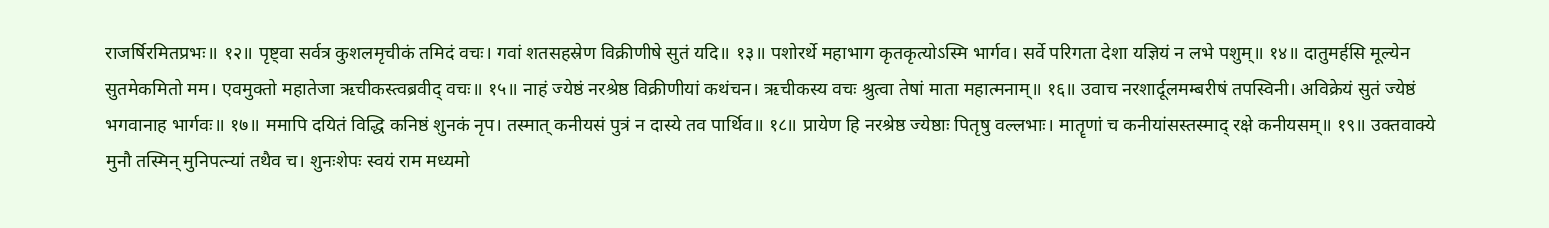राजर्षिरमितप्रभः॥ १२॥ पृष्ट्वा सर्वत्र कुशलमृचीकं तमिदं वचः। गवां शतसहस्रेण विक्रीणीषे सुतं यदि॥ १३॥ पशोरर्थे महाभाग कृतकृत्योऽस्मि भार्गव। सर्वे परिगता देशा यज्ञियं न लभे पशुम्॥ १४॥ दातुमर्हसि मूल्येन सुतमेकमितो मम। एवमुक्तो महातेजा ऋचीकस्त्वब्रवीद् वचः॥ १५॥ नाहं ज्येष्ठं नरश्रेष्ठ विक्रीणीयां कथंचन। ऋचीकस्य वचः श्रुत्वा तेषां माता महात्मनाम्॥ १६॥ उवाच नरशार्दूलमम्बरीषं तपस्विनी। अविक्रेयं सुतं ज्येष्ठं भगवानाह भार्गवः॥ १७॥ ममापि दयितं विद्धि कनिष्ठं शुनकं नृप। तस्मात् कनीयसं पुत्रं न दास्ये तव पार्थिव॥ १८॥ प्रायेण हि नरश्रेष्ठ ज्येष्ठाः पितृषु वल्लभाः। मातॄणां च कनीयांसस्तस्माद् रक्षे कनीयसम्॥ १९॥ उक्तवाक्ये मुनौ तस्मिन् मुनिपत्न्यां तथैव च। शुनःशेपः स्वयं राम मध्यमो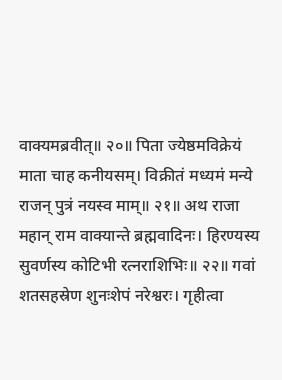वाक्यमब्रवीत्॥ २०॥ पिता ज्येष्ठमविक्रेयं माता चाह कनीयसम्। विक्रीतं मध्यमं मन्ये राजन् पुत्रं नयस्व माम्॥ २१॥ अथ राजा महान् राम वाक्यान्ते ब्रह्मवादिनः। हिरण्यस्य सुवर्णस्य कोटिभी रत्नराशिभिः॥ २२॥ गवां शतसहस्रेण शुनःशेपं नरेश्वरः। गृहीत्वा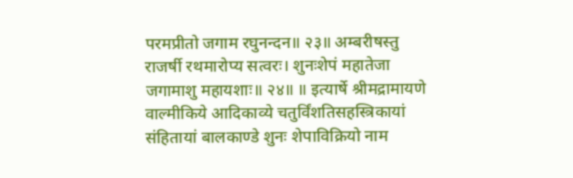परमप्रीतो जगाम रघुनन्दन॥ २३॥ अम्बरीषस्तु राजर्षी रथमारोप्य सत्वरः। शुनःशेपं महातेजा जगामाशु महायशाः॥ २४॥ ॥ इत्यार्षे श्रीमद्रामायणे वाल्मीकिये आदिकाव्ये चतुर्विंशतिसहस्त्रिकायां संहितायां बालकाण्डे शुनः शेपाविक्रियो नाम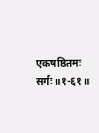एकषष्ठितमः सर्गः ॥१-६१॥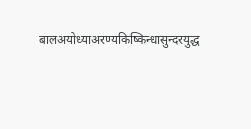बालअयोध्याअरण्यकिष्किन्धासुन्दरयुद्ध